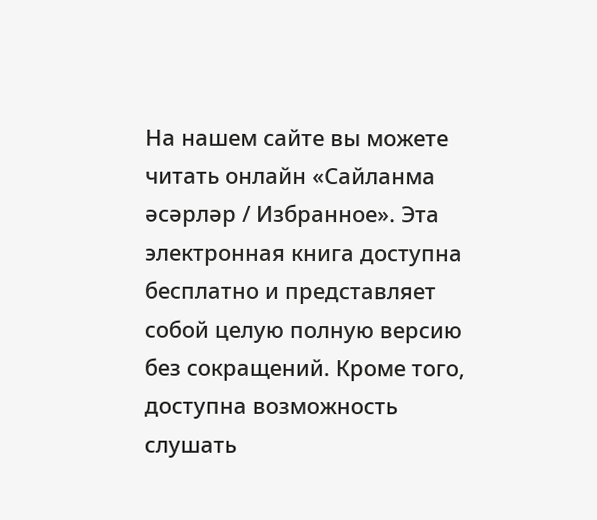На нашем сайте вы можете читать онлайн «Сайланма әсәрләр / Избранное». Эта электронная книга доступна бесплатно и представляет собой целую полную версию без сокращений. Кроме того, доступна возможность слушать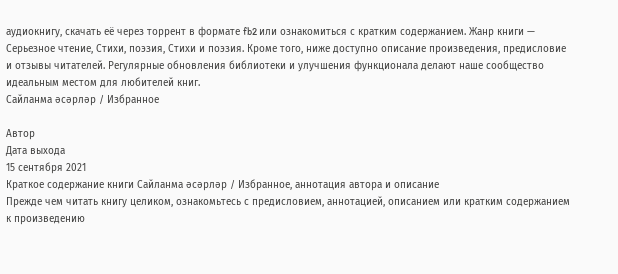аудиокнигу, скачать её через торрент в формате fb2 или ознакомиться с кратким содержанием. Жанр книги — Серьезное чтение, Cтихи, поэзия, Стихи и поэзия. Кроме того, ниже доступно описание произведения, предисловие и отзывы читателей. Регулярные обновления библиотеки и улучшения функционала делают наше сообщество идеальным местом для любителей книг.
Сайланма әсәрләр / Избранное

Автор
Дата выхода
15 сентября 2021
Краткое содержание книги Сайланма әсәрләр / Избранное, аннотация автора и описание
Прежде чем читать книгу целиком, ознакомьтесь с предисловием, аннотацией, описанием или кратким содержанием к произведению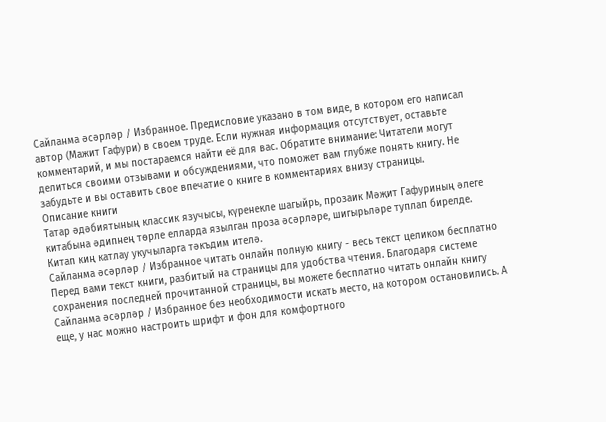Сайланма әсәрләр / Избранное. Предисловие указано в том виде, в котором его написал автор (Мажит Гафури) в своем труде. Если нужная информация отсутствует, оставьте комментарий, и мы постараемся найти её для вас. Обратите внимание: Читатели могут делиться своими отзывами и обсуждениями, что поможет вам глубже понять книгу. Не забудьте и вы оставить свое впечатие о книге в комментариях внизу страницы.
Описание книги
Татар әдәбиятының классик язучысы, күренекле шагыйрь, прозаик Мәҗит Гафуриның әлеге китабына әдипнең төрле елларда язылган проза әсәрләре, шигырьләре туплап бирелде.
Китап киң катлау укучыларга тәкъдим ителә.
Сайланма әсәрләр / Избранное читать онлайн полную книгу - весь текст целиком бесплатно
Перед вами текст книги, разбитый на страницы для удобства чтения. Благодаря системе сохранения последней прочитанной страницы, вы можете бесплатно читать онлайн книгу Сайланма әсәрләр / Избранное без необходимости искать место, на котором остановились. А еще, у нас можно настроить шрифт и фон для комфортного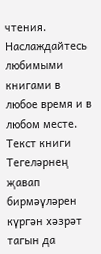чтения. Наслаждайтесь любимыми книгами в любое время и в любом месте.
Текст книги
Тегеләрнең җавап бирмәүләрен күргән хәзрәт тагын да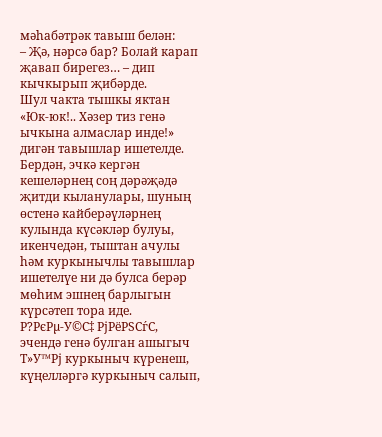мәһабәтрәк тавыш белән:
– Җә, нәрсә бар? Болай карап җавап бирегез… – дип кычкырып җибәрде.
Шул чакта тышкы яктан «Юк-юк!.. Хәзер тиз генә ычкына алмаслар инде!» дигән тавышлар ишетелде.
Бердән, эчкә кергән кешеләрнең соң дәрәҗәдә җитди кыланулары, шуның өстенә кайберәүләрнең кулында күсәкләр булуы, икенчедән, тыштан ачулы һәм куркынычлы тавышлар ишетелүе ни дә булса берәр мөһим эшнең барлыгын күрсәтеп тора иде.
Р?РєРµ-У©С‡ РјРёРЅСѓС‚ эчендә генә булган ашыгыч Т»У™Рј куркыныч күренеш, күңелләргә куркыныч салып,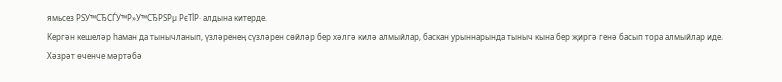ямьсез РЅУ™СЂСЃУ™Р»У™СЂРЅРµ РєТЇР· алдына китерде.
Кергән кешеләр һаман да тынычланып, үзләренең сүзләрен сөйләр бер хәлгә килә алмыйлар, баскан урыннарында тыныч кына бер җиргә генә басып тора алмыйлар иде.
Хәзрәт өченче мәртәбә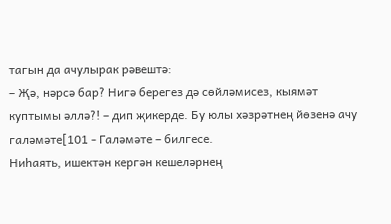тагын да ачулырак рәвештә:
– Җә, нәрсә бар? Нигә берегез дә сөйләмисез, кыямәт куптымы әллә?! – дип җикерде. Бу юлы хәзрәтнең йөзенә ачу галәмәте[101 - Галәмәте – билгесе.
Ниһаять, ишектән кергән кешеләрнең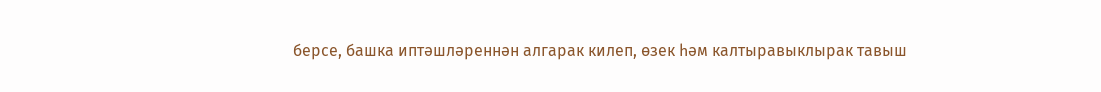берсе, башка иптәшләреннән алгарак килеп, өзек һәм калтыравыклырак тавыш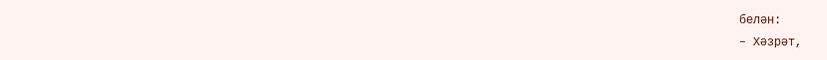белән:
– Хәзрәт,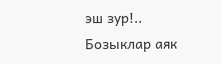эш зур!.. Бозыклар аяк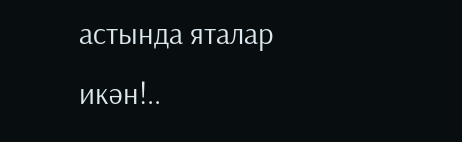астында яталар икән!..